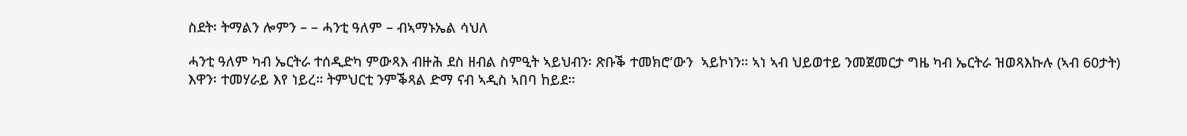ስደት፡ ትማልን ሎምን – – ሓንቲ ዓለም – ብኣማኑኤል ሳህለ

ሓንቲ ዓለም ካብ ኤርትራ ተሰዲድካ ምውጻእ ብዙሕ ደስ ዘብል ስምዒት ኣይህብን፡ ጽቡቕ ተመክሮ’ውን  ኣይኮነን። ኣነ ኣብ ህይወተይ ንመጀመርታ ግዜ ካብ ኤርትራ ዝወጻእኩሉ (ኣብ 60ታት) እዋን፡ ተመሃራይ እየ ነይረ። ትምህርቲ ንምቕጻል ድማ ናብ ኣዲስ ኣበባ ከይደ።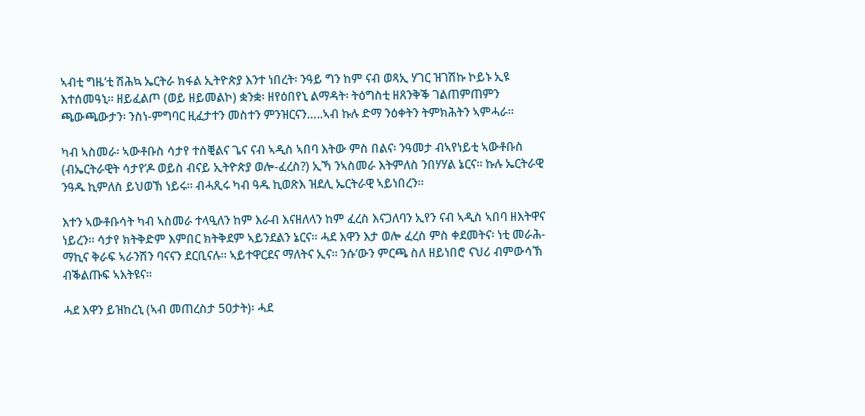ኣብቲ ግዜ’ቲ ሽሕኳ ኤርትራ ክፋል ኢትዮጵያ እንተ ነበረት፡ ንዓይ ግን ከም ናብ ወጻኢ ሃገር ዝገሽኩ ኮይኑ ኢዩ እተሰመዓኒ። ዘይፈልጦ (ወይ ዘይመልኮ) ቋንቋ፡ ዘየዕበየኒ ልማዳት፡ ትዕግስቲ ዘጸንቅቕ ገልጠምጠምን ጫውጫውታን፡ ንስነ-ምግባር ዚፈታተን መስተን ምንዝርናን…..ኣብ ኩሉ ድማ ንዕቀትን ትምክሕትን ኣምሓራ።

ካብ ኣስመራ፡ ኣውቶቡስ ሳታየ ተሰቒልና ጌና ናብ ኣዲስ ኣበባ እትው ምስ በልና፡ ንዓመታ ብኣየነይቲ ኣውቶቡስ (ብኤርትራዊት ሳታየ’ዶ ወይስ ብናይ ኢትዮጵያ ወሎ-ፈረስ?) ኢኻ ንኣስመራ እትምለስ ንበሃሃል ኔርና። ኩሉ ኤርትራዊ ንዓዱ ኪምለስ ይህወኽ ነይሩ። ብሓጺሩ ካብ ዓዱ ኪወጽእ ዝደሊ ኤርትራዊ ኣይነበረን።

እተን ኣውቶቡሳት ካብ ኣስመራ ተላዒለን ከም እራብ እናዘለላን ከም ፈረስ እናጋለባን ኢየን ናብ ኣዲስ ኣበባ ዘእትዋና ነይረን። ሳታየ ክትቅድም እምበር ክትቅደም ኣይንደልን ኔርና። ሓደ እዋን እታ ወሎ ፈረስ ምስ ቀደመትና፡ ነቲ መራሕ-ማኪና ቅራፍ ኣራንሽን ባናናን ደርቢናሉ። ኣይተዋርደና ማለትና ኢና። ንሱ’ውን ምርጫ ስለ ዘይነበሮ ናህሪ ብምውሳኽ ብቕልጡፍ ኣእትዩና።

ሓደ እዋን ይዝከረኒ (ኣብ መጠረስታ 50ታት)፡ ሓደ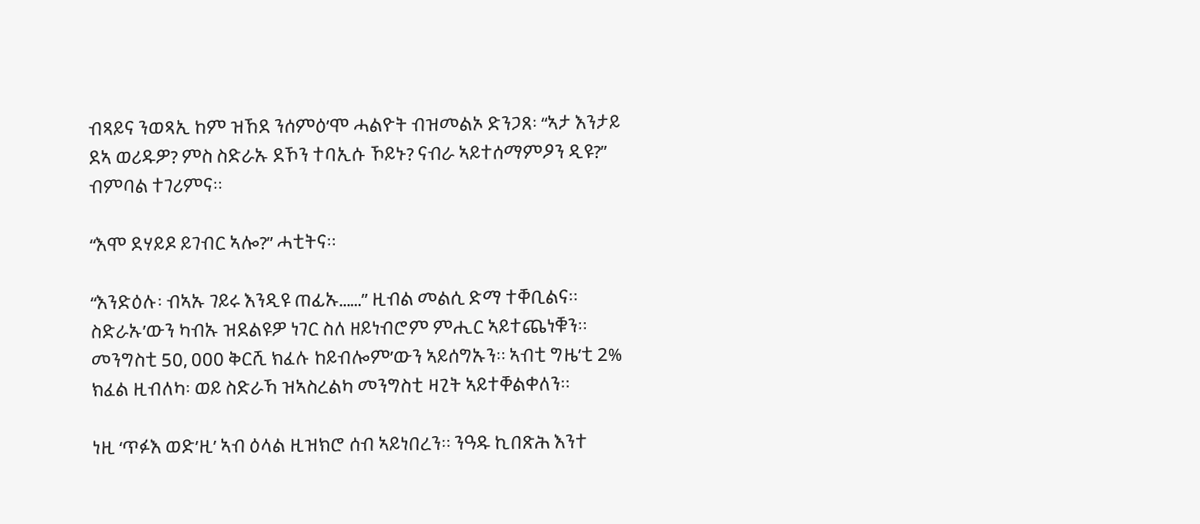ብጻይና ንወጻኢ ከም ዝኸደ ንሰምዕ’ሞ ሓልዮት ብዝመልኦ ድንጋጸ፡ “ኣታ እንታይ ደኣ ወሪዱዎ? ምስ ስድራኡ ደኾን ተባኢሱ ኾይኑ? ናብራ ኣይተሰማምዖን ዲዩ?” ብምባል ተገሪምና።

“እሞ ደሃይዶ ይገብር ኣሎ?” ሓቲትና።

“እንድዕሉ፡ ብኣኡ ገይሩ እንዲዩ ጠፊኡ……” ዚብል መልሲ ድማ ተቐቢልና። ስድራኡ’ውን ካብኡ ዝደልዩዎ ነገር ስለ ዘይነብሮም ምሒር ኣይተጨነቑን። መንግስቲ 50, 000 ቅርሺ ክፈሉ ከይብሎም’ውን ኣይሰግኡን። ኣብቲ ግዜ’ቲ 2% ክፈል ዚብለካ፡ ወይ ስድራኻ ዝኣስረልካ መንግስቲ ዛጊት ኣይተቐልቀለን።

ነዚ ‘ጥፉእ ወድ’ዚ’ ኣብ ዕላል ዚዝክሮ ሰብ ኣይነበረን። ንዓዱ ኪበጽሕ እንተ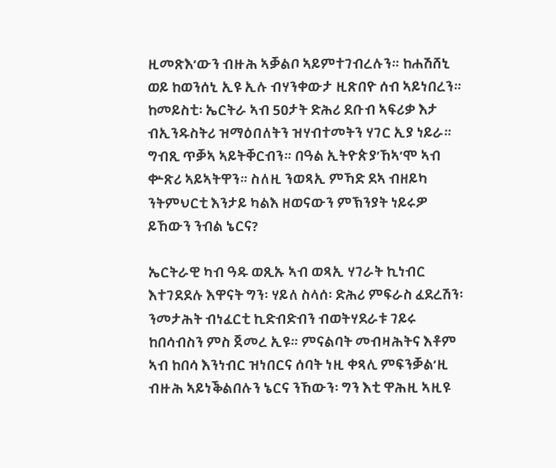ዚመጽእ’ውን ብዙሕ ኣቓልቦ ኣይምተገብረሉን። ከሐሽሸኒ ወይ ከወንሰኒ ኢዩ ኢሉ ብሃንቀውታ ዚጽበዮ ሰብ ኣይነበረን። ከመይስቲ፡ ኤርትራ ኣብ 50ታት ድሕሪ ደቡብ ኣፍሪቃ እታ ብኢንዱስትሪ ዝማዕበለትን ዝሃብተመትን ሃገር ኢያ ነይራ። ግብጺ ጥቓኣ ኣይትቐርብን። በዓል ኢትዮጵያ’ኸኣ’ሞ ኣብ ቍጽሪ ኣይኣትዋን። ስለዚ ንወጻኢ ምኻድ ደኣ ብዘይካ ንትምህርቲ እንታይ ካልእ ዘወናውን ምኽንያት ነይሩዎ ይኸውን ንብል ኔርና?

ኤርትራዊ ካብ ዓዱ ወጺኡ ኣብ ወጻኢ ሃገራት ኪነብር እተገደደሉ እዋናት ግን፡ ሃይለ ስላሰ፡ ድሕሪ ምፍራስ ፈደረሽን፡ ንመታሕት ብነፈርቲ ኪድብድብን ብወትሃደራቱ ገይሩ ከበሳብስን ምስ ጀመረ ኢዩ። ምናልባት መብዛሕትና እቶም ኣብ ከበሳ እንነብር ዝነበርና ሰባት ነዚ ቀጻሊ ምፍንቓል’ዚ ብዙሕ ኣይነቕልበሉን ኔርና ንኸውን፡ ግን እቲ ዋሕዚ ኣዚዩ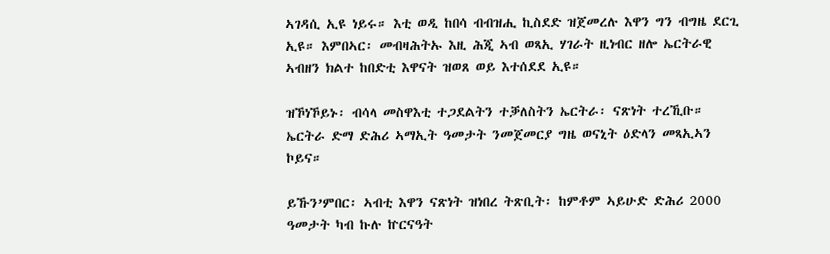ኣገዳሲ ኢዩ ነይሩ። እቲ ወዲ ከበሳ ብብዝሒ ኪስደድ ዝጀመረሉ እዋን ግን ብግዜ ደርጊ ኢዩ። እምበኣር፡ መብዛሕትኡ እዚ ሕጂ ኣብ ወጻኢ ሃገራት ዚነብር ዘሎ ኤርትራዊ ኣብዘን ክልተ ከበድቲ እዋናት ዝወጸ ወይ እተሰደደ ኢዩ።

ዝኾነኾይኑ፡ ብሳላ መስዋእቲ ተጋደልትን ተቓለስትን ኤርትራ፡ ናጽነት ተረኺቡ። ኤርትራ ድማ ድሕሪ ኣማኢት ዓመታት ንመጀመርያ ግዜ ወናኒት ዕድላን መጻኢኣን ኮይና።

ይኹን’ምበር፡ ኣብቲ እዋን ናጽነት ዝነበረ ትጽቢት፡ ከምቶም ኣይሁድ ድሕሪ 2000 ዓመታት ካብ ኩሉ ኵርናዓት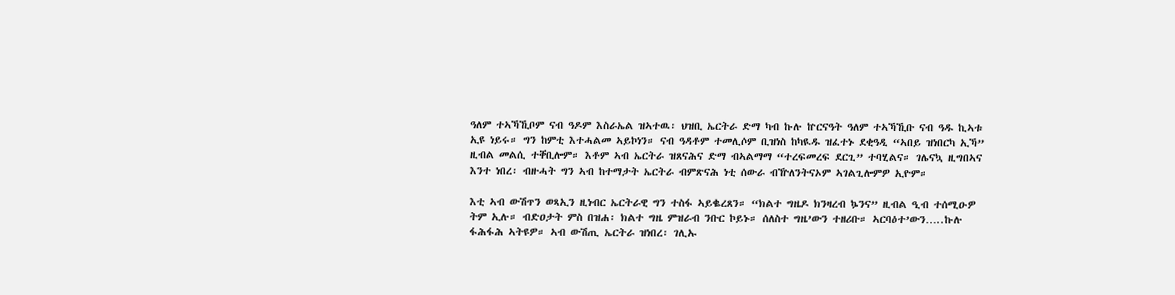ዓለም ተኣኻኺቦም ናብ ዓዶም እስራኤል ዝኣተዉ፡ ህዝቢ ኤርትራ ድማ ካብ ኩሉ ኵርናዓት ዓለም ተኣኻኺቡ ናብ ዓዱ ኪኣቱ ኢዩ ነይሩ። ግን ከምቲ እተሓልመ ኣይኮነን። ናብ ዓዳቶም ተመሊሶም ቢዝነስ ከካዪዱ ዝፈተኑ ደቂዓዲ “ኣበይ ዝነበርካ ኢኻ” ዚብል መልሲ ተቐቢሎም። እቶም ኣብ ኤርትራ ዝጸናሕና ድማ ብኣልማማ “ተረፍመረፍ ደርጊ” ተባሂልና። ገሌናኳ ዚግበኣና እንተ ነበረ፡ ብዙሓት ግን ኣብ ከተማታት ኤርትራ ብምጽናሕ ነቲ ሰውራ ብዅለንትናኦም ኣገልጊሎምዎ ኢዮም።

እቲ ኣብ ውሽጥን ወጻኢን ዚነብር ኤርትራዊ ግን ተስፋ ኣይቈረጸን። “ክልተ ግዜዶ ክንዛረብ ኴንና” ዚብል ዒብ ተሰሚዑዎ ትም ኢሉ። ብድዐታት ምስ በዝሐ፡ ክልተ ግዜ ምዝራብ ንቡር ኮይኑ። ሰለስተ ግዜ’ውን ተዘሪቡ። ኣርባዕተ’ውን…..ኩሉ ፋሕፋሕ ኣትዩዎ። ኣብ ውሽጢ ኤርትራ ዝነበረ፡ ገሊኡ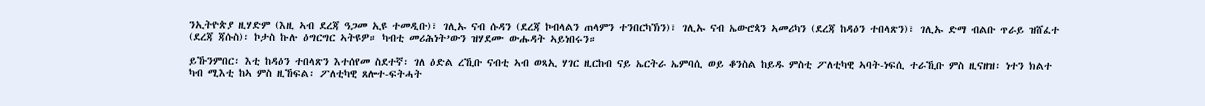ንኢትዮጵያ ዚሃድም (እዚ ኣብ ደረጃ ዓጋመ ኢዩ ተመዲቡ)፣ ገሊኡ ናብ ሱዳን (ደረጃ ኮብላልን ጠላምን ተንበርካኽን)፣ ገሊኡ ናብ ኤውሮጳን ኣመሪካን (ደረጃ ከዳዕን ተበላጽን)፣ ገሊኡ ድማ ብልቡ ጥራይ ዝሸፈተ (ደረጃ ጃሱስ)፡ ኮታስ ኩሉ ዕግርግር ኣትዩዎ። ካብቲ መሪሕነት’ውን ዝሃደሙ ውሑዳት ኣይነበሩን።

ይኹንምበር፡ እቲ ከዳዕን ተበላጽን እተሰየመ ስደተኛ፡ ገለ ዕድል ረኺቡ ናብቲ ኣብ ወጻኢ ሃገር ዚርከብ ናይ ኤርትራ ኤምባሲ ወይ ቆንስል ከይዱ ምስቲ ፖለቲካዊ ኣባት-ነፍሲ ተራኺቡ ምስ ዚናዘዝ፡ ነተን ክልተ ካብ ሚእቲ ከኣ ምስ ዚኸፍል፡ ፖለቲካዊ ጸሎተ-ፍትሓት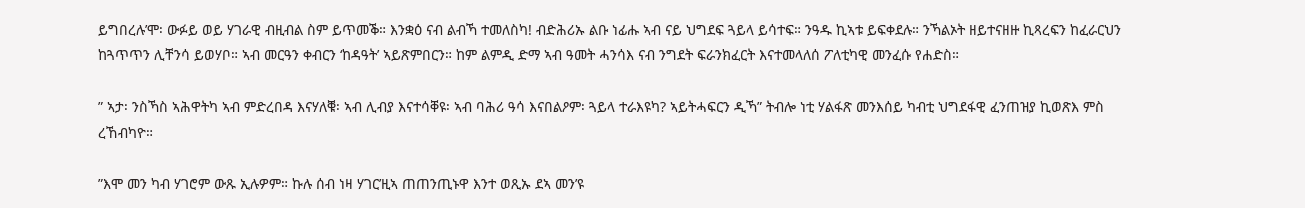ይግበረሉ’ሞ፡ ውፉይ ወይ ሃገራዊ ብዚብል ስም ይጥመቕ። እንቋዕ ናብ ልብኻ ተመለስካ! ብድሕሪኡ ልቡ ነፊሑ ኣብ ናይ ህግደፍ ጓይላ ይሳተፍ። ንዓዱ ኪኣቱ ይፍቀደሉ። ንኻልኦት ዘይተናዘዙ ኪጻረፍን ከፈራርህን ከጓጥጥን ሊቸንሳ ይወሃቦ። ኣብ መርዓን ቀብርን ‘ከዳዓት’ ኣይጽምበርን። ከም ልምዲ ድማ ኣብ ዓመት ሓንሳእ ናብ ንግደት ፍራንክፈርት እናተመላለሰ ፖለቲካዊ መንፈሱ የሐድስ።

” ኣታ፡ ንስኻስ ኣሕዋትካ ኣብ ምድረበዳ እናሃለቑ፡ ኣብ ሊብያ እናተሳቐዩ፡ ኣብ ባሕሪ ዓሳ እናበልዖም፡ ጓይላ ተራእዩካ? ኣይትሓፍርን ዲኻ” ትብሎ ነቲ ሃልፋጽ መንእሰይ ካብቲ ህግደፋዊ ፈንጠዝያ ኪወጽእ ምስ ረኸብካዮ።

”እሞ መን ካብ ሃገሮም ውጹ ኢሉዎም። ኩሉ ሰብ ነዛ ሃገር’ዚኣ ጠጠንጢኑዋ እንተ ወጺኡ ደኣ መን’ዩ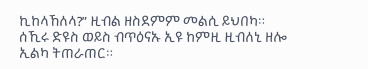ኪከላኸለላ?” ዚብል ዘስደምም መልሲ ይህበካ። ሰኺሩ ድዩስ ወይስ ብጥዕናኡ ኢዩ ከምዚ ዚብለኒ ዘሎ ኢልካ ትጠራጠር።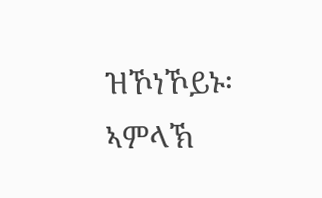ዝኾነኾይኑ፡ ኣምላኽ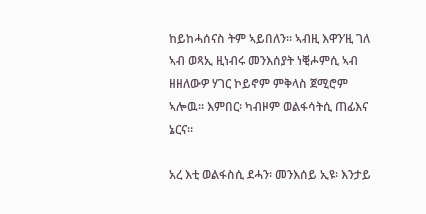ከይከሓሰናስ ትም ኣይበለን። ኣብዚ እዋን’ዚ ገለ ኣብ ወጻኢ ዚነብሩ መንእሰያት ነቒሖምሲ ኣብ ዘዘለውዎ ሃገር ኮይኖም ምቅላስ ጀሚሮም ኣሎዉ። እምበር፡ ካብዞም ወልፋሳትሲ ጠፊእና ኔርና።

አረ እቲ ወልፋስሲ ደሓን፡ መንእሰይ ኢዩ፡ እንታይ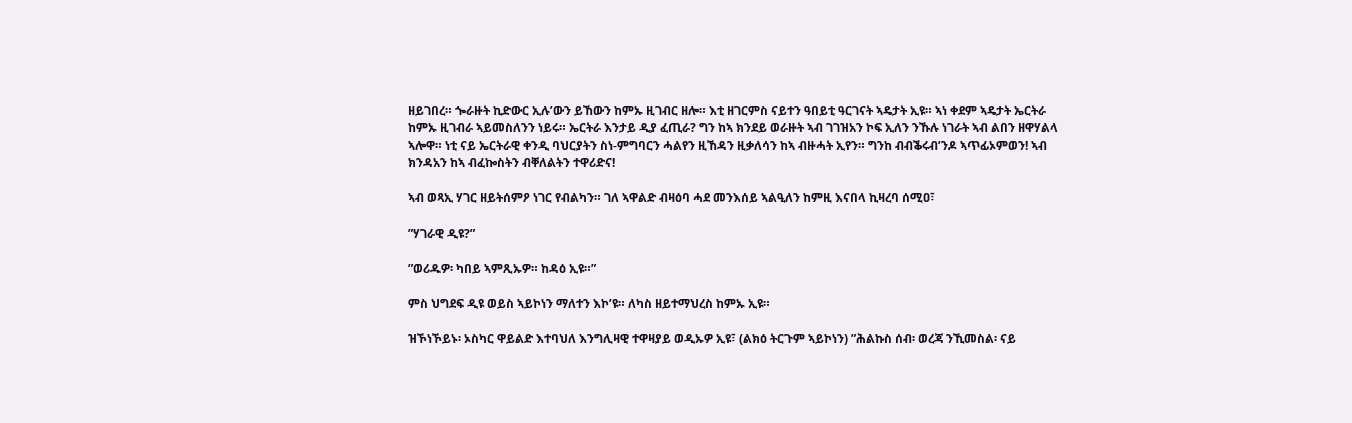ዘይገበረ። ጐራዙት ኪድውር ኢሉ’ውን ይኸውን ከምኡ ዚገብር ዘሎ። እቲ ዘገርምስ ናይተን ዓበይቲ ዓርገናት ኣዴታት ኢዩ። ኣነ ቀደም ኣዴታት ኤርትራ ከምኡ ዚገብራ ኣይመስለንን ነይሩ። ኤርትራ እንታይ ዲያ ፈጢራ? ግን ከኣ ክንደይ ወራዙት ኣብ ገገዝአን ኮፍ ኢለን ንኹሉ ነገራት ኣብ ልበን ዘዋሃልላ ኣሎዋ። ነቲ ናይ ኤርትራዊ ቀንዲ ባህርያትን ስነ-ምግባርን ሓልየን ዚኸዳን ዚቃለሳን ከኣ ብዙሓት ኢየን። ግንከ ብብቕሩብ’ንዶ ኣጥፊኦምወን! ኣብ ክንዳአን ከኣ ብፈኰስትን ብቐለልትን ተዋሪድና!

ኣብ ወጻኢ ሃገር ዘይትሰምዖ ነገር የብልካን። ገለ ኣዋልድ ብዛዕባ ሓደ መንእሰይ ኣልዒለን ከምዚ እናበላ ኪዛረባ ሰሚዐ፣

”ሃገራዊ ዲዩ?”

”ወሪዱዎ፡ ካበይ ኣምጺኡዎ። ከዳዕ ኢዩ።”

ምስ ህግደፍ ዲዩ ወይስ ኣይኮነን ማለተን እኮ’ዩ። ለካስ ዘይተማህረስ ከምኡ ኢዩ።

ዝኾነኾይኑ፡ ኦስካር ዋይልድ እተባህለ እንግሊዛዊ ተዋዛያይ ወዲኡዎ ኢዩ፣ (ልክዕ ትርጉም ኣይኮነን) ”ሕልኩስ ሰብ፡ ወረጃ ንኺመስል፡ ናይ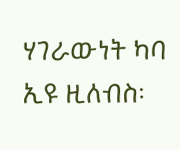ሃገራውነት ካባ ኢዩ ዚለብስ፡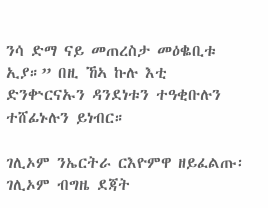ንሳ ድማ ናይ መጠረስታ መዕቈቢቱ ኢያ።” በዚ ኸኣ ኩሉ እቲ ድንቍርናኡን ዳንደነቱን ተዓቂቡሉን ተሸፊኑሉን ይነብር።

ገሊኦም ንኤርትራ ርእዮምዋ ዘይፈልጡ፡ ገሊኦም ብግዜ ደጃት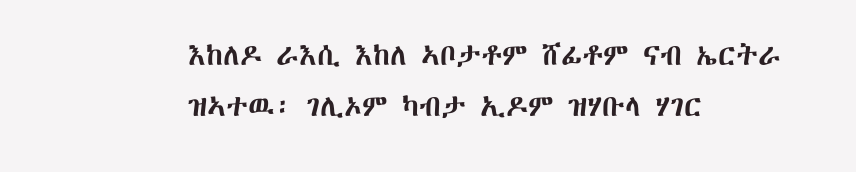እከለዶ ራእሲ እከለ ኣቦታቶም ሸፊቶም ናብ ኤርትራ ዝኣተዉ፡ ገሊኦም ካብታ ኢዶም ዝሃቡላ ሃገር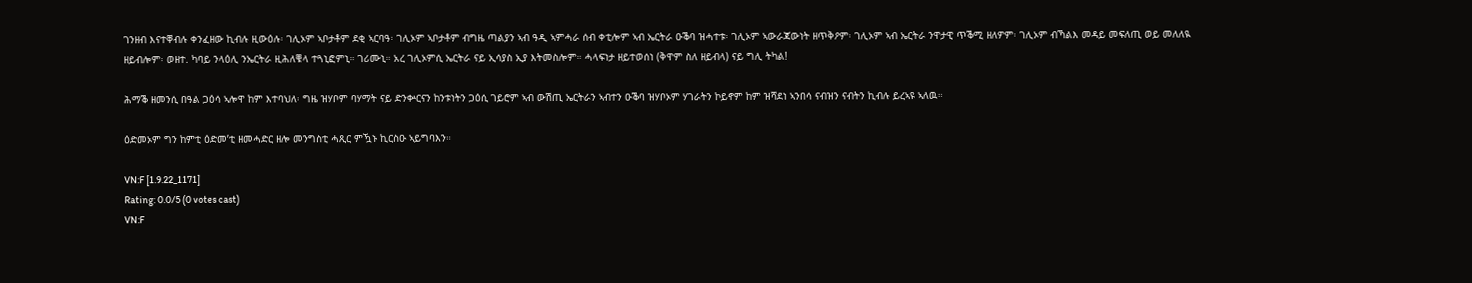ገንዘብ እናተቐብሉ ቀንፈዘው ኪብሉ ዚውዕሉ፡ ገሊኦም ኣቦታቶም ደቂ ኣርባዓ፡ ገሊኦም ኣቦታቶም ብግዜ ጣልያን ኣብ ዓዲ ኣምሓራ ሰብ ቀቲሎም ኣብ ኤርትራ ዑቕባ ዝሓተቱ፡ ገሊኦም ኣውራጃውነት ዘጥቅዖም፡ ገሊኦም ኣብ ኤርትራ ንዋታዊ ጥቕሚ ዘለዎም፡ ገሊኦም ብኻልእ መዳይ መፍለጢ ወይ መለለዪ ዘይብሎም፡ ወዘተ. ካባይ ንላዕሊ ንኤርትራ ዚሕለቑላ ተጓኒፎምኒ። ገሪሙኒ። አረ ገሊኦምሲ ኤርትራ ናይ ኢሳያስ ኢያ እትመስሎም። ሓላፍነታ ዘይተወሰነ (ቅዋም ስለ ዘይብላ) ናይ ግሊ ትካል!

ሕማቕ ዘመንሲ በዓል ጋዕሳ ኣሎዋ ከም እተባህለ፡ ግዜ ዝሃቦም ባሃማት ናይ ድንቍርናን ከንቱነትን ጋዕሲ ገይሮም ኣብ ውሽጢ ኤርትራን ኣብተን ዑቕባ ዝሃቦኦም ሃገራትን ኮይኖም ከም ዝሻደነ ኣንበሳ ናብዝን ናብትን ኪብሉ ይረኣዩ ኣለዉ።

ዕድመኦም ግን ከምቲ ዕድመ’ቲ ዘመሓድር ዘሎ መንግስቲ ሓጺር ምዃኑ ኪርስዑ ኣይግባእን።

VN:F [1.9.22_1171]
Rating: 0.0/5 (0 votes cast)
VN:F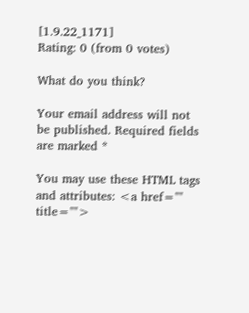[1.9.22_1171]
Rating: 0 (from 0 votes)

What do you think?

Your email address will not be published. Required fields are marked *

You may use these HTML tags and attributes: <a href="" title="">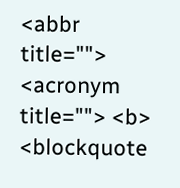<abbr title=""> <acronym title=""> <b> <blockquote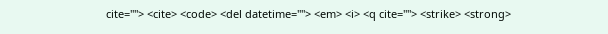cite=""> <cite> <code> <del datetime=""> <em> <i> <q cite=""> <strike> <strong>